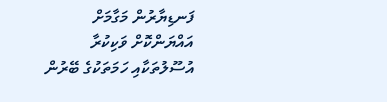ފަނޑިޔާރުން މަގާމަށް އައްޔަންކޮށް ވަކިކުރާ އުސޫލުތަކާއި ހަމަތަކުގެ ބޭރުން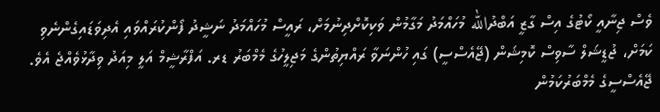ވެސް ޖިނާއީ ކޯޓުގެ އިސް ގާޒީ އަބްދުالله މުހައްމަދު މަގާމުން ވަކިކޮށްދިނުމަށް، ރައީސް މުހައްމަދު ނަޝީދު ފޯންކުރައްވައި އެދިވަޑައިގެންނެވި ކަމަށް، ޖުޑީޝަލް ސާވިސް ކޮމިޝަން (ޖޭއެސްސީ) ގައި ހުންނަވާ ރައްޔިތުންގެ މަޖިލީހުގެ މެމްބަރު ޑރ. އަފްރާޝީމް އަލީ މިއަދު ވިދާޅުވެއްޖެ އެވެ.
ޖޭއެސްސީގެ މެމްބަރުކަމުން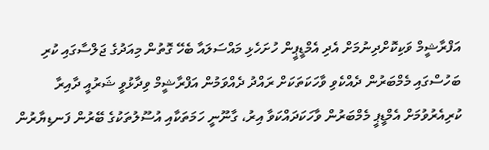އަފްރާޝީމް ވަކިކޮށްދިނުމަށް އެދި އެމްޑީޕީން ހުށަހެޅި މައްސަލައާ ބެހޭ ގޮތުން މިއަދުގެ ޖަލްސާގައި ކުރި ބަހުސްގައި މެމްބަރުން ދެއްކެވި ވާހަކަތަކަށް ރައްދު ދެއްވަމުން އަފްރާޝީމް ވިދާޅުވީ ޝަރުއީ ދާއިރާ ކުރިއެރުވުމަށް އެމްޑީޕީ މެމްބަރުން ވާހަކަދައްކަވާ އިރު، ގާނޫނީ ހަމަތަކާއި އުސޫލުތަކުގެ ބޭރުން ފަނޑިޔާރުން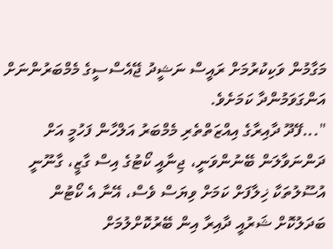މަގާމުން ވަކިކުރުމަށް ރައީސް ނަޝީދު ޖޭއެސްސީގެ މެމްބަރުންނަށް އަންގަވަމުންދާ ކަމަށެވެ.
"...ފޭދޫ ދާއިރާގެ އިއްޒަތްތެރި މެމްބަރު އަލްހާން ފަހުމީ އަށް ދަންނަވާލަން ބޭނުންވަނީ، ޖިނާއީ ކޯޓުގެ އިސް ގާޒީ، ގާނޫނީ އުސޫލުތަކާ ޚިލާފަށް ކަމަށް ވިޔަސް ވެސް، އޭނާ އެ ކޯޓުން ބަދަލުކޮށް ޝަރުއީ ދާއިރާ އިން ބޭރުކޮށްލުމަށް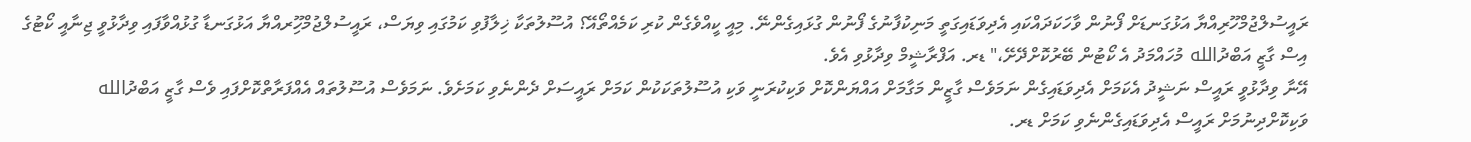ރައީސުލްޖުމްހޫރިއްޔާ އަޅުގަނޑަށް ފޯނުން ވާހަކަދައްކައި އެދިވަޑައިގަތީ މަނިކުފާނުގެ ފޯނުން ގުޅައިގެންނޭ. މިއީ ކީއްވެގެން ކުރި ކަމެއްތޯއޭ؟ އުސޫލުތަކާ ޚިލާފުވި ކަމުގައި ވިޔަސް، ރައީސުލްޖުމްހޫިރއްޔާ އަޅުގަނޑާ ގުޅުއްވާފައި ވިދާޅުވީ ޖިނާއީ ކޯޓުގެ އިސް ގާޒީ އަބްދުالله މުހައްމަދު އެ ކޯޓުން ބޭރުކޮށްދޭށޭ،" ޑރ. އަފްރާޝީމް ވިދާޅުވި އެވެ.
އޭނާ ވިދާޅުވީ ރައީސް ނަޝީދު އެކަމަށް އެދިވަޑައިގެން ނަމަވެސް ގާޒީން މަގާމަށް އައްޔަންކޮށް ވަކިކުރަނީ ވަކި އުސޫލުތަކަކުން ކަމަށް ރައީސަށް ދެންނެވި ކަމަށެވެ. ނަމަވެސް އުސޫލުތައް އެއްފަރާތްކޮށްފައި ވެސް ގާޒީ އަބްދުالله ވަކިކޮށްދިނުމަށް ރައީސް އެދިވަޑައިގެންނެވި ކަމަށް ޑރ.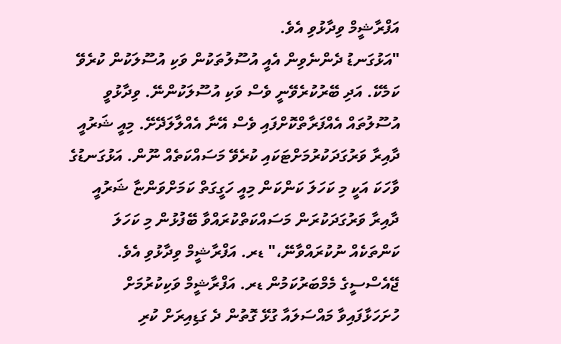އަފްރާޝީމް ވިދާޅުވި އެވެ.
"އަޅުގަނޑު ދެންނެވިން އެއީ އުސޫލުތަކުން ވަކި އުސޫލަކުން ކުރެވޭ ކަމެކޭ. އަދި ބޭރުކުރެވޭނީ ވެސް ވަކި އުސޫލަކުންނޭ. ވިދާޅުވީ އުސޫލުތައް އެއްފަރާތްކޮށްފައި ވެސް އޭނާ އެއްލާލަދޭށޭ. މިއީ ޝަރުއީ ދާއިރާ ވަރުގަދަކުރުމަށްޓަކައި ކުރެވޭ މަސައްކަތެއް ނޫން. އަޅުގަނޑުގެ ވާހަކަ އަކީ މި ކަހަލަ ކަންކަން މިއީ ހަގީގަތް ކަމަށްވަންޏާ ޝަރުއީ ދާއިރާ ވަރުގަދަކުރަން މަސައްކަތްކުރައްވާ ބޭފުޅުން މި ކަހަލަ ކަންތަކެއް ނުކުރައްވާނޭ،" ޑރ. އަފްރާޝީމް ވިދާޅުވި އެވެ.
ޖޭއެސްސީގެ މެމްބަރުކަމުން ޑރ. އަފްރާޝީމް ވަކިކުރުމަށް ހުށަހަޅާފައިވާ މައްސަލައާ ގުޅޭ ގޮތުން ދެ ގަޑިއިރަށް ކުރި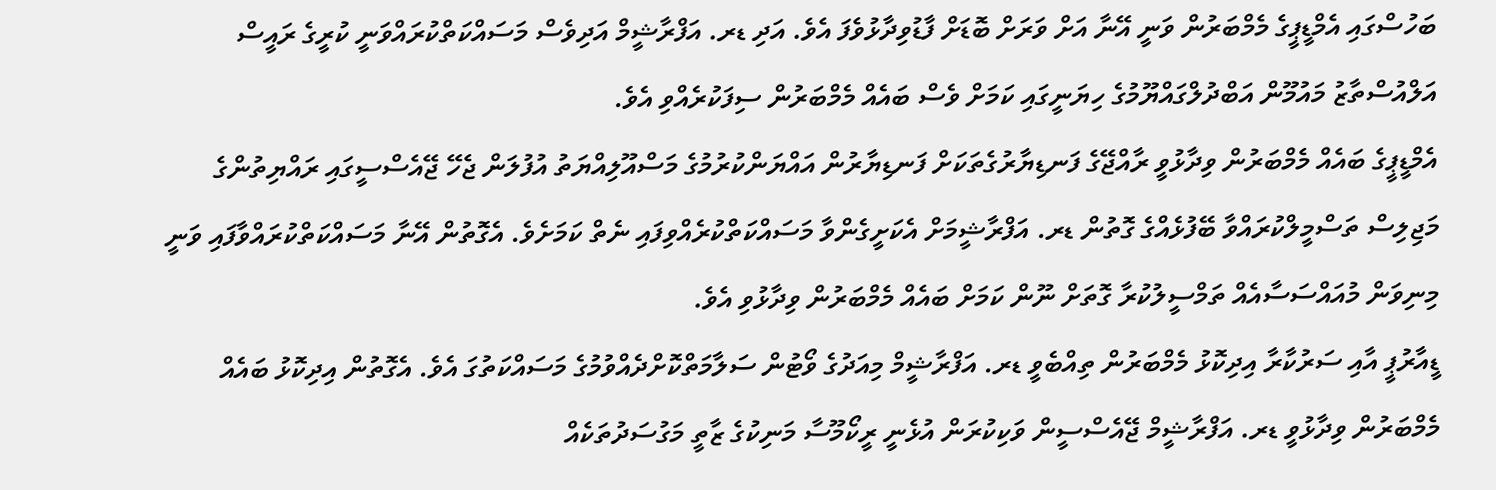ބަހުސްގައި އެމްޑީޕީގެ މެމްބަރުން ވަނީ އޭނާ އަށް ވަރަށް ބޮޑަށް ފާޑުވިދާޅުވެފަ އެވެ. އަދި ޑރ. އަފްރާޝީމް އަދިވެސް މަސައްކަތްކުރައްވަނީ ކުރީގެ ރައީސް އަލްއުސްތާޒު މައުމޫން އަބްދުލްގައްޔޫމުގެ ހިޔަނީގައި ކަމަށް ވެސް ބައެއް މެމްބަރުން ސިފަކުރެއްވި އެވެ.
އެމްޑީޕީގެ ބައެއް މެމްބަރުން ވިދާޅުވީ ރާއްޖޭގެ ފަނޑިޔާރުގެތަކަށް ފަނޑިޔާރުން އައްޔަންކުރުމުގެ މަސްއޫލިއްޔަތު އުފުލަން ޖެހޭ ޖޭއެސްސީގައި ރައްޔިތުންގެ މަޖިލިސް ތަސްމީލްކުރައްވާ ބޭފުޅެއްގެ ގޮތުން ޑރ. އަފްރާޝީމަށް އެކަށީގެންވާ މަސައްކަތްކުރެއްވިފައި ނެތް ކަމަށެވެ. އެގޮތުން އޭނާ މަސައްކަތްކުރައްވާފައި ވަނީ މިނިވަން މުއައްސަސާއެއް ތަމްސީލުކުރާ ގޮތަށް ނޫން ކަމަށް ބައެއް މެމްބަރުން ވިދާޅުވި އެވެ.
ޑީއާރުޕީ އާއި ސަރުކާރާ އިދިކޮޅު މެމްބަރުން ތިއްބެވީ ޑރ. އަފްރާޝީމް މިއަދުގެ ވޯޓުން ސަލާމަތްކޮށްދެއްވުމުގެ މަސައްކަތުގަ އެވެ. އެގޮތުން އިދިކޮޅު ބައެއް މެމްބަރުން ވިދާޅުވީ ޑރ. އަފްރާޝީމް ޖޭއެސްސީން ވަކިކުރަން އުޅެނީ ރީކޯމޫސާ މަނިކުގެ ޒާތީ މަގުސަދުތަކެއް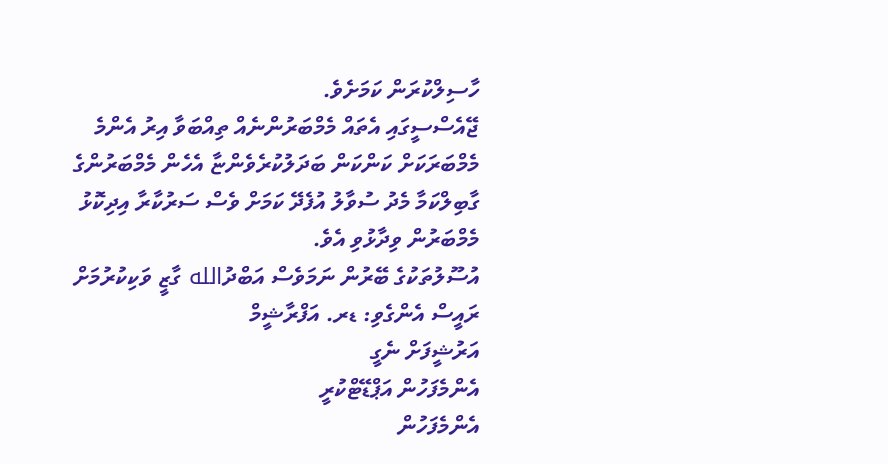ހާސިލްކުރަން ކަމަށެވެ.
ޖޭއެސްސީގައި އެތައް މެމްބަރުންނެއް ތިއްބަވާ އިރު އެންމެ މެމްބަރަކަށް ކަންކަން ބަދަލުކުރެވެންޏާ އެހެން މެމްބަރުންގެ ގާބިލްކަމާ މެދު ސުވާލު އުފެދޭ ކަމަށް ވެސް ސަރުކާރާ އިދިކޮޅު މެމްބަރުން ވިދާޅުވި އެވެ.
އުސޫލުތަކުގެ ބޭރުން ނަމަވެސް އަބްދުالله ގާޒީ ވަކިކުރުމަށް ރައީސް އެންގެވި: ޑރ. އަފްރާޝީމް
އަރުޝީފަށް ނެގީ
އެންމެފަހުން އަޕްޑޭޓްކުރީ
އެންމެފަހުން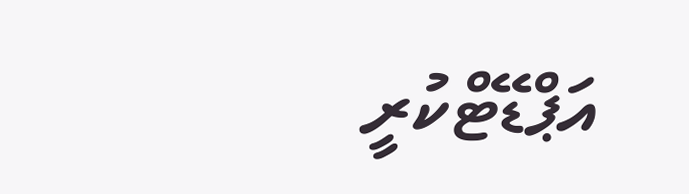އަޕްޑޭޓްކުރީ